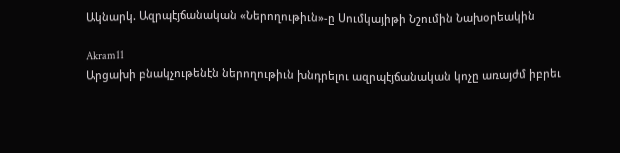Ակնարկ. Ազրպէյճանական «Ներողութիւն»-ը Սումկայիթի Նշումին Նախօրեակին

Akram11
Արցախի բնակչութենէն ներողութիւն խնդրելու ազրպէյճանական կոչը առայժմ իբրեւ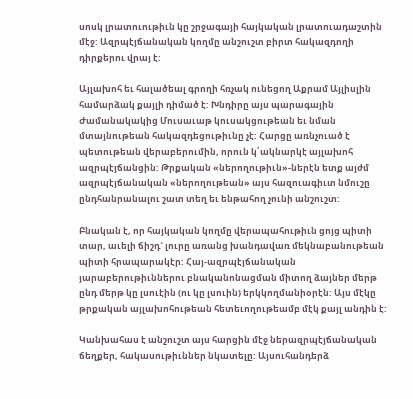սոսկ լրատուութիւն կը շրջագայի հայկական լրատուադաշտին մէջ: Ազրպէյճանական կողմը անշուշտ բիրտ հակազդողի դիրքերու վրայ է:

Այլախոհ եւ հալածեալ գրողի հռչակ ունեցող Աքրամ Այլիսլին համարձակ քայլի դիմած է: Խնդիրը այս պարագային Ժամանակակից Մուսաւաթ կուսակցութեան եւ նման մտայնութեան հակազդեցութիւնը չէ: Հարցը առնչուած է պետութեան վերաբերումին, որուն կ՛ակնարկէ այլախոհ ազրպէյճանցին: Թրքական «ներողութիւն»-ներէն ետք այժմ ազրպէյճանական «ներողութեան» այս հազուագիւտ նմուշը ընդհանրանալու շատ տեղ եւ ենթահող չունի անշուշտ:

Բնական է, որ հայկական կողմը վերապահութիւն ցոյց պիտի տար, աւելի ճիշդ` լուրը առանց խանդավառ մեկնաբանութեան պիտի հրապարակէր: Հայ-ազրպէյճանական յարաբերութիւններու բնականոնացման միտող ձայներ մերթ ընդ մերթ կը լսուէին (ու կը լսուին) երկկողմանիօրէն: Այս մէկը թրքական այլախոհութեան հետեւողութեամբ մէկ քայլ անդին է:

Կանխահաս է անշուշտ այս հարցին մէջ ներազրպէյճանական ճեղքեր, հակասութիւններ նկատելը: Այսուհանդերձ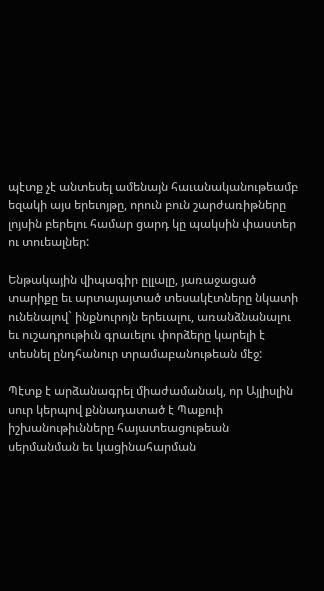պէտք չէ անտեսել ամենայն հաւանականութեամբ եզակի այս երեւոյթը, որուն բուն շարժառիթները լոյսին բերելու համար ցարդ կը պակսին փաստեր ու տուեալներ:

Ենթակային վիպագիր ըլլալը, յառաջացած տարիքը եւ արտայայտած տեսակէտները նկատի ունենալով` ինքնուրոյն երեւալու, առանձնանալու եւ ուշադրութիւն գրաւելու փորձերը կարելի է տեսնել ընդհանուր տրամաբանութեան մէջ:

Պէտք է արձանագրել միաժամանակ, որ Այլիսլին սուր կերպով քննադատած է Պաքուի իշխանութիւնները հայատեացութեան սերմանման եւ կացինահարման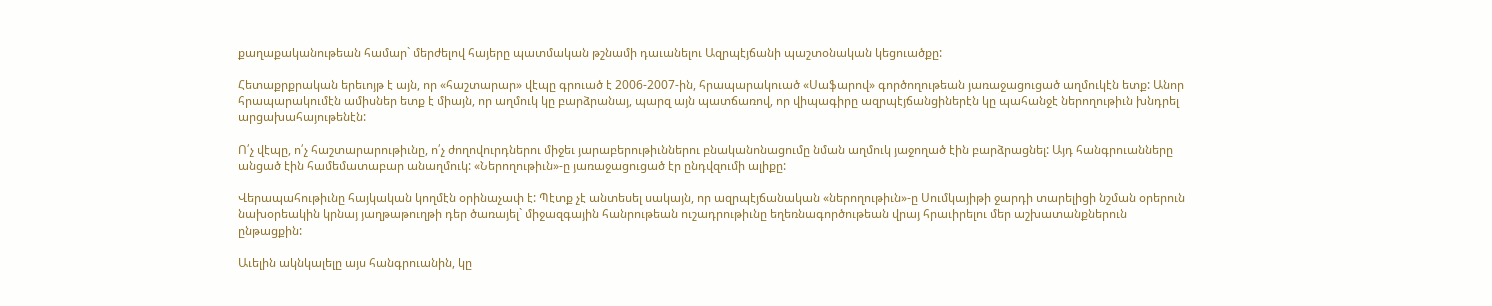քաղաքականութեան համար` մերժելով հայերը պատմական թշնամի դաւանելու Ազրպէյճանի պաշտօնական կեցուածքը:

Հետաքրքրական երեւոյթ է այն, որ «հաշտարար» վէպը գրուած է 2006-2007-ին, հրապարակուած «Սաֆարով» գործողութեան յառաջացուցած աղմուկէն ետք: Անոր հրապարակումէն ամիսներ ետք է միայն, որ աղմուկ կը բարձրանայ, պարզ այն պատճառով, որ վիպագիրը ազրպէյճանցիներէն կը պահանջէ ներողութիւն խնդրել արցախահայութենէն:

Ո՛չ վէպը, ո՛չ հաշտարարութիւնը, ո՛չ ժողովուրդներու միջեւ յարաբերութիւններու բնականոնացումը նման աղմուկ յաջողած էին բարձրացնել: Այդ հանգրուանները անցած էին համեմատաբար անաղմուկ: «Ներողութիւն»-ը յառաջացուցած էր ընդվզումի ալիքը:

Վերապահութիւնը հայկական կողմէն օրինաչափ է: Պէտք չէ անտեսել սակայն, որ ազրպէյճանական «ներողութիւն»-ը Սումկայիթի ջարդի տարելիցի նշման օրերուն նախօրեակին կրնայ յաղթաթուղթի դեր ծառայել` միջազգային հանրութեան ուշադրութիւնը եղեռնագործութեան վրայ հրաւիրելու մեր աշխատանքներուն ընթացքին:

Աւելին ակնկալելը այս հանգրուանին, կը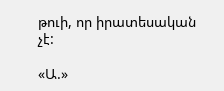թուի, որ իրատեսական չէ:

«Ա.»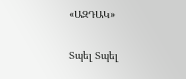«ԱԶԴԱԿ»

Տպել Տպել